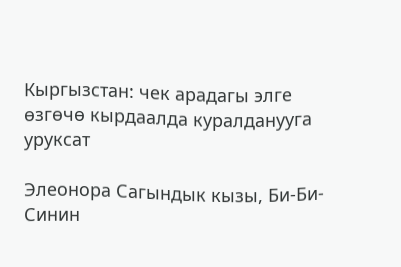Кыргызстан: чек арадагы элге өзгөчө кырдаалда куралданууга уруксат

Элеонора Сагындык кызы, Би-Би-Синин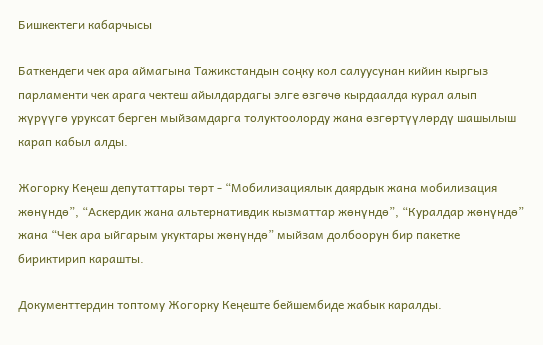Бишкектеги кабарчысы

Баткендеги чек ара аймагына Тажикстандын соңку кол салуусунан кийин кыргыз парламенти чек арага чектеш айылдардагы элге өзгөчө кырдаалда курал алып жүрүүгө уруксат берген мыйзамдарга толуктоолорду жана өзгөртүүлөрдү шашылыш карап кабыл алды.

Жогорку Кеңеш депутаттары төрт - “Мобилизациялык даярдык жана мобилизация жөнүндө”, “Аскердик жана альтернативдик кызматтар жөнүндө”, “Куралдар жөнүндө” жана “Чек ара ыйгарым укуктары жөнүндө” мыйзам долбоорун бир пакетке бириктирип карашты.

Документтердин топтому Жогорку Кеңеште бейшембиде жабык каралды.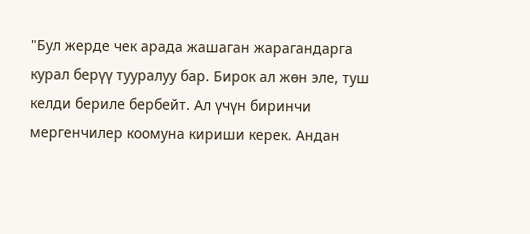"Бул жерде чек арада жашаган жарагандарга курал берүү тууралуу бар. Бирок ал жөн эле, туш келди бериле бербейт. Ал үчүн биринчи мергенчилер коомуна кириши керек. Андан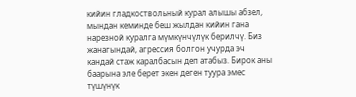кийин гладкоствольный курал алышы абзел, мындан кеминде беш жылдан кийин гана нарезной куралга мүмкүнчүлүк берилчү. Биз жанагындай, агрессия болгон учурда эч кандай стаж каралбасын деп атабыз. Бирок аны баарына эле берет экен деген туура эмес түшүнүк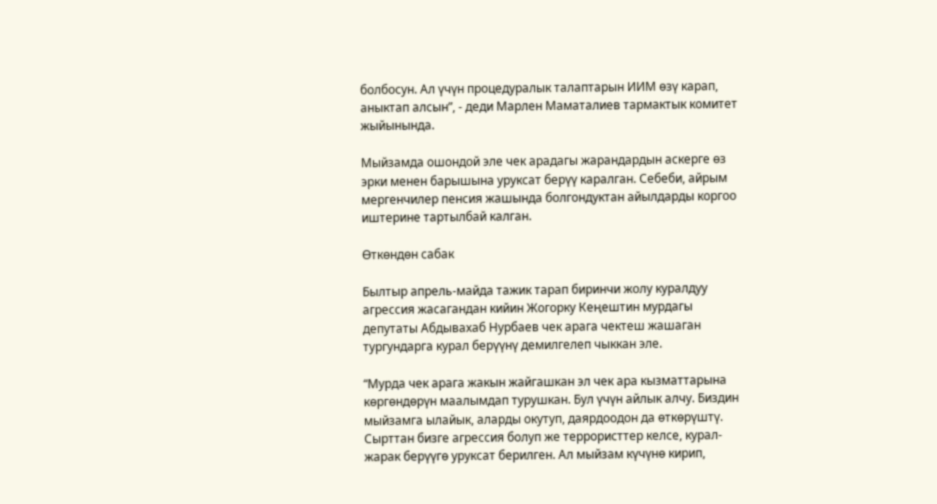болбосун. Ал үчүн процедуралык талаптарын ИИМ өзү карап, аныктап алсын”, - деди Марлен Маматалиев тармактык комитет жыйынында.

Мыйзамда ошондой эле чек арадагы жарандардын аскерге өз эрки менен барышына уруксат берүү каралган. Себеби, айрым мергенчилер пенсия жашында болгондуктан айылдарды коргоо иштерине тартылбай калган.

Өткөндөн сабак

Былтыр апрель-майда тажик тарап биринчи жолу куралдуу агрессия жасагандан кийин Жогорку Кеңештин мурдагы депутаты Абдывахаб Нурбаев чек арага чектеш жашаган тургундарга курал берүүнү демилгелеп чыккан эле.

“Мурда чек арага жакын жайгашкан эл чек ара кызматтарына көргөндөрүн маалымдап турушкан. Бул үчүн айлык алчу. Биздин мыйзамга ылайык, аларды окутуп, даярдоодон да өткөрүштү. Сырттан бизге агрессия болуп же террористтер келсе, курал-жарак берүүгө уруксат берилген. Ал мыйзам күчүнө кирип,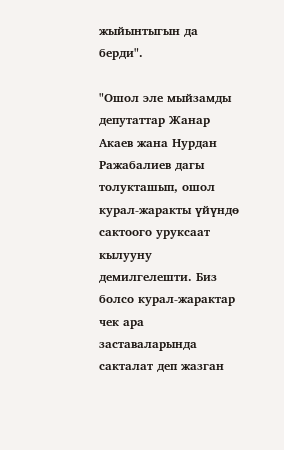жыйынтыгын да берди".

"Ошол эле мыйзамды депутаттар Жанар Акаев жана Нурдан Ражабалиев дагы толукташып, ошол курал-жаракты үйүндө сактоого уруксаат кылууну демилгелешти. Биз болсо курал-жарактар чек ара заставаларында сакталат деп жазган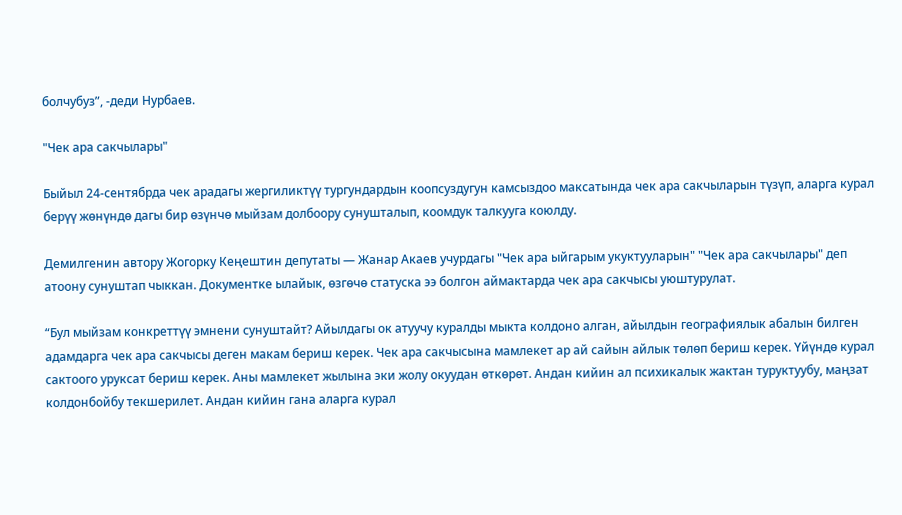болчубуз”, -деди Нурбаев.

"Чек ара сакчылары"

Быйыл 24-сентябрда чек арадагы жергиликтүү тургундардын коопсуздугун камсыздоо максатында чек ара сакчыларын түзүп, аларга курал берүү жөнүндө дагы бир өзүнчө мыйзам долбоору сунушталып, коомдук талкууга коюлду.

Демилгенин автору Жогорку Кеңештин депутаты — Жанар Акаев учурдагы "Чек ара ыйгарым укуктууларын" "Чек ара сакчылары" деп атоону сунуштап чыккан. Документке ылайык, өзгөчө статуска ээ болгон аймактарда чек ара сакчысы уюштурулат.

“Бул мыйзам конкреттүү эмнени сунуштайт? Айылдагы ок атуучу куралды мыкта колдоно алган, айылдын географиялык абалын билген адамдарга чек ара сакчысы деген макам бериш керек. Чек ара сакчысына мамлекет ар ай сайын айлык төлөп бериш керек. Үйүндө курал сактоого уруксат бериш керек. Аны мамлекет жылына эки жолу окуудан өткөрөт. Андан кийин ал психикалык жактан туруктуубу, маңзат колдонбойбу текшерилет. Андан кийин гана аларга курал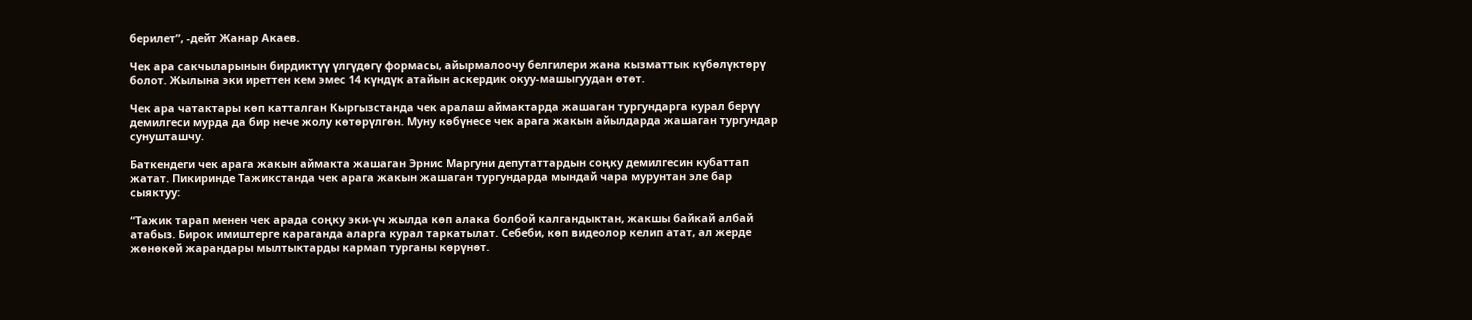берилет”, -дейт Жанар Акаев.

Чек ара сакчыларынын бирдиктүү үлгүдөгү формасы, айырмалоочу белгилери жана кызматтык күбөлүктөрү болот. Жылына эки иреттен кем эмес 14 күндүк атайын аскердик окуу-машыгуудан өтөт.

Чек ара чатактары көп катталган Кыргызстанда чек аралаш аймактарда жашаган тургундарга курал берүү демилгеси мурда да бир нече жолу көтөрүлгөн. Муну көбүнесе чек арага жакын айылдарда жашаган тургундар сунушташчу.

Баткендеги чек арага жакын аймакта жашаган Эрнис Маргуни депутаттардын соңку демилгесин кубаттап жатат. Пикиринде Тажикстанда чек арага жакын жашаган тургундарда мындай чара мурунтан эле бар сыяктуу:

“Тажик тарап менен чек арада соңку эки-үч жылда көп алака болбой калгандыктан, жакшы байкай албай атабыз. Бирок имиштерге караганда аларга курал таркатылат. Себеби, көп видеолор келип атат, ал жерде жөнөкөй жарандары мылтыктарды кармап турганы көрүнөт.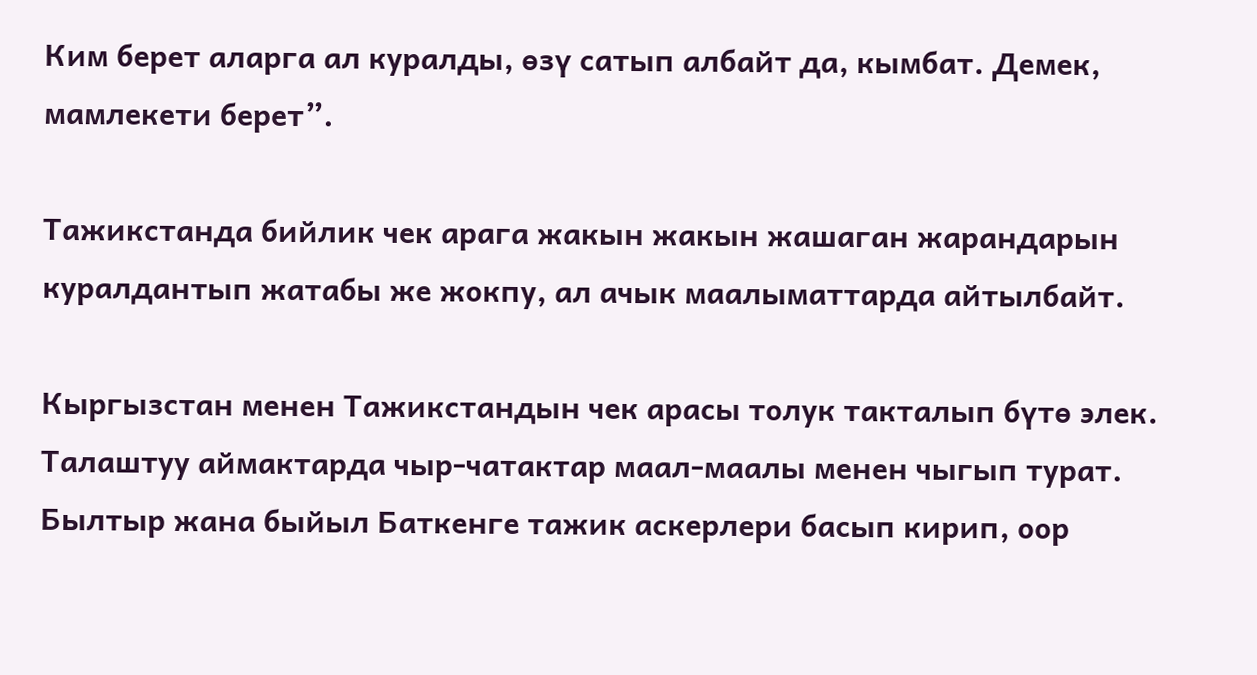Ким берет аларга ал куралды, өзү сатып албайт да, кымбат. Демек, мамлекети берет”.

Тажикстанда бийлик чек арага жакын жакын жашаган жарандарын куралдантып жатабы же жокпу, ал ачык маалыматтарда айтылбайт.

Кыргызстан менен Тажикстандын чек арасы толук такталып бүтө элек. Талаштуу аймактарда чыр-чатактар маал-маалы менен чыгып турат. Былтыр жана быйыл Баткенге тажик аскерлери басып кирип, оор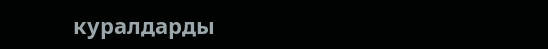куралдарды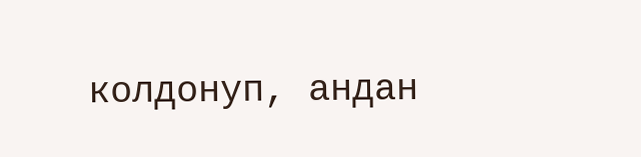колдонуп, андан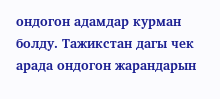ондогон адамдар курман болду. Тажикстан дагы чек арада ондогон жарандарын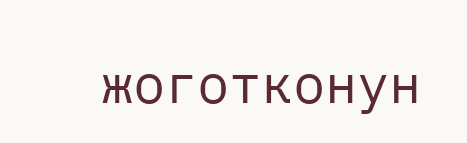жоготконун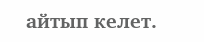айтып келет.